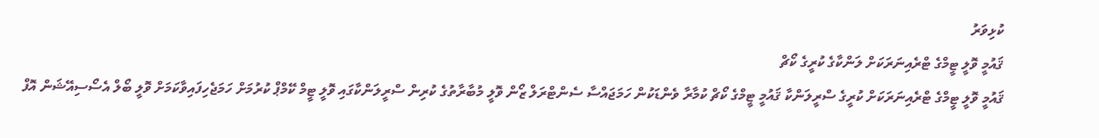ކުޅިވަރު
ޤައުމީ ވޮލީ ޓީމްގެ ޓްރެއިނަރަކަށް ލަންކާގެ ކުރީގެ ކޯޗް
ޤައުމީ ވޮލީ ޓީމްގެ ޓްރެއިނަރަކަށް ކުރީގެ ސްރީލަންކާ ޤައުމީ ޓީމްގެ ކޯޗް ކުމާރާ ވެންޑަކުން ހަމަޖައްސާ ސެންޓްރަލް ޒޯން ވޮލީ މުބާރާތުގެ ކުރިން ސްރީލަންކާގައި ވޮލީ ޓީމް ކޭމްޕް ކުރުމަށް ހަމަޖެހިފައިވާކަމަށް ވޮލީ ބޯލް އެސޯސިއޭޝަން އޮފް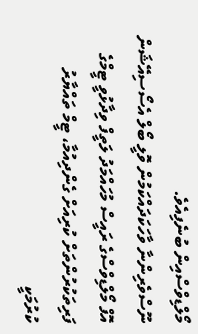މޯލްޑިވްސްއިން ބުނެފިއެވެ.
ނޫސްވެރިންނާ ވާހަކަދައްކަމުން ވޮލީ ބޯލް އެސޯސިއޭޝަން އޮފް މޯލްޑިވްސްގެ ރައީސް މުހައްމަދު ލަތީފް ވިދާޅުވީ ޓީމްގެ ފަރިތަކުރުންތަށް ކުރިއަށް ގެންދިއުމާ، ޓީމް ތައްޔާރު ކުރުމަކީ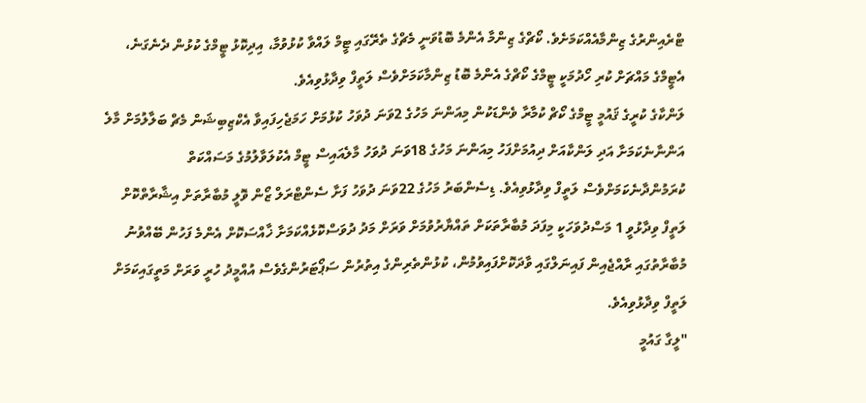ޓްރެއިންރުގެ ޒިންމާއެއްކަމަށެވެ. ކޯޗްގެ ޒިންމާ އެންމެ ބޮޑުވަނީ މެޗްގެ ތެރޭގައި ޓީމް ލައްވާ ކުޅުވުމާ، އިދިކޮޅު ޓީމްގެ ކުޅުން ދެނެގަނެ، އެޓީމްގެ މައްޗަށް ކުރި ހޯދުމަކީ ޓީމްގެ ކޯޗްގެ އެންމެ ބޮޑު ޒިންމާކަމަށްވެސް ލަތީފް ވިދާޅުވިއެވެ.
ލަންކާގެ ކުރީގެ ޤައުމީ ޓީމްގެ ކޯޗް ކުމާރާ ވެންޑަކުން މިއަންނަ މަހުގެ 2ވަނަ ދުވަހު ކުޅުމަށް ހަމަޖެހިފައިވާ އެކްޒިބިޝަން މެޗް ބަލާލުމަށް މާލެ އަންނާނެކަމަށާ އަދި ލަންކާއަށް ދިއުމަށްފަހު މިއަންނަ މަހުގެ 18ވަނަ ދުވަހު މާލެއައިސް ޓީމް އެކުލަވާލުމުގެ މަސައްކަތް ކުރަމުންދާނެކަމަށްވެސް ލަތީފް ވިދާޅުވިއެވެ. ޑިސެންބަރު މަހުގެ 22ވަނަ ދުވަހު ފަށާ ސެންޓްރަލް ޒޯން ވޮލީ މުބާރާތަށް އިޝާރާތްކޮށް ލަތީފް ވިދާޅުވީ 1 މަސްދުވަހަކީ މިފަދަ މުބާރާތަކަށް ތައްޔާރުވުމަށް ވަރަށް މަދު ދުވަސްކޮޅެއްކަމަށާ ޚާއްސަކޮށް އެންމެ ފަހުން ބޭއްވުނު މުބާރާތުގައި ރާއްޖެއިން ފައިނަލްގައި ވާދަކޮށްފައިވުމުން، ކުޅުންތެރިންގެ އިތުރުން ސަޕޯޓަރުންގެވެސް އުއްމީދު ހުރީ ވަރަށް މަތީގައިކަމަށް ލަތީފް ވިދާޅުވިއެވެ.
"ލީގާ ގައުމީ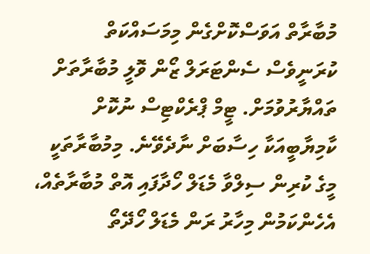މުބާރާތް އަވަސްކޮށްގެން މިމަސައްކަތް ކުރަނީވެސް ސެންޓަރަލް ޒޯން ވޮލީ މުބާރާތަށް ތައްޔާރުވުމަށް. ޓީމް ޕްރެކްޓިސް ނުކޮށް ކާމިޔާބީއަކާ ހިސާބަށް ނާދެވޭނެ. މިމުބާރާތަކީ މީގެ ކުރިން ސިލްވާ މެޑަލް ހޯދާފައި އޮތް މުބާރާތެއް، އެހެންކަމުން މިހާރު ރަން މެޑަލް ހޯދޭތޯ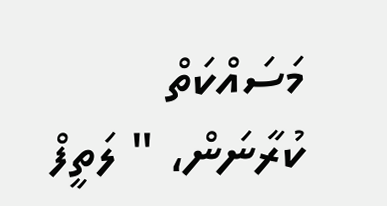މަސައްކަތް ކުރާނަން، " ލަތީފް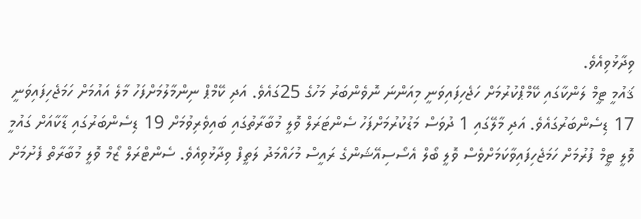ވިދާޅުވިއެވެ.
ޤައުމީ ޓީމް ލަންކާގައި ކޭމްޕްކުރުމަށް ހަޖެހިފައިވަނީ މިއަންނަ ނޮވެންބަރު މަހުގެ 25ގައެވެ. އަދި ކޭމްޕް ނިންމާލުމަށްފަހު މާލެ އައުމަށް ހަމަޖެހިފައިވަނީ 17 ޑިސެންބަރުގައެވެ. އަދި މާލޭގައި 1 ދުވަސް މަޑުކުރުމަށްފަހު ސެންޓަރަލް ވޮލީ މުބާރާތުގައި ބައިވެރިވުމަށް 19 ޑިސެންބަރުގައި ޑާކާއަށް ގައުމީ ވޮލީ ޓީމް ފުރުމަށް ހަމަޖެހިފައިވާކަމަށްވެސް ވޮލީ ބޯލް އެސޯސިއޭޝަންގެ ރައީސް މުހައްމަދު ލަތީފް ވިދާޅުވިއެވެ. ސެންޓްރަލް ޒޯމް ވޮލީ މުބާރާތް ފެށުމަށް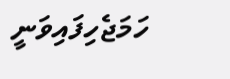ހަމަޖެހިފައިވަނީ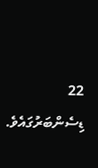22 ޑިސެންބަރުގައެވެ.